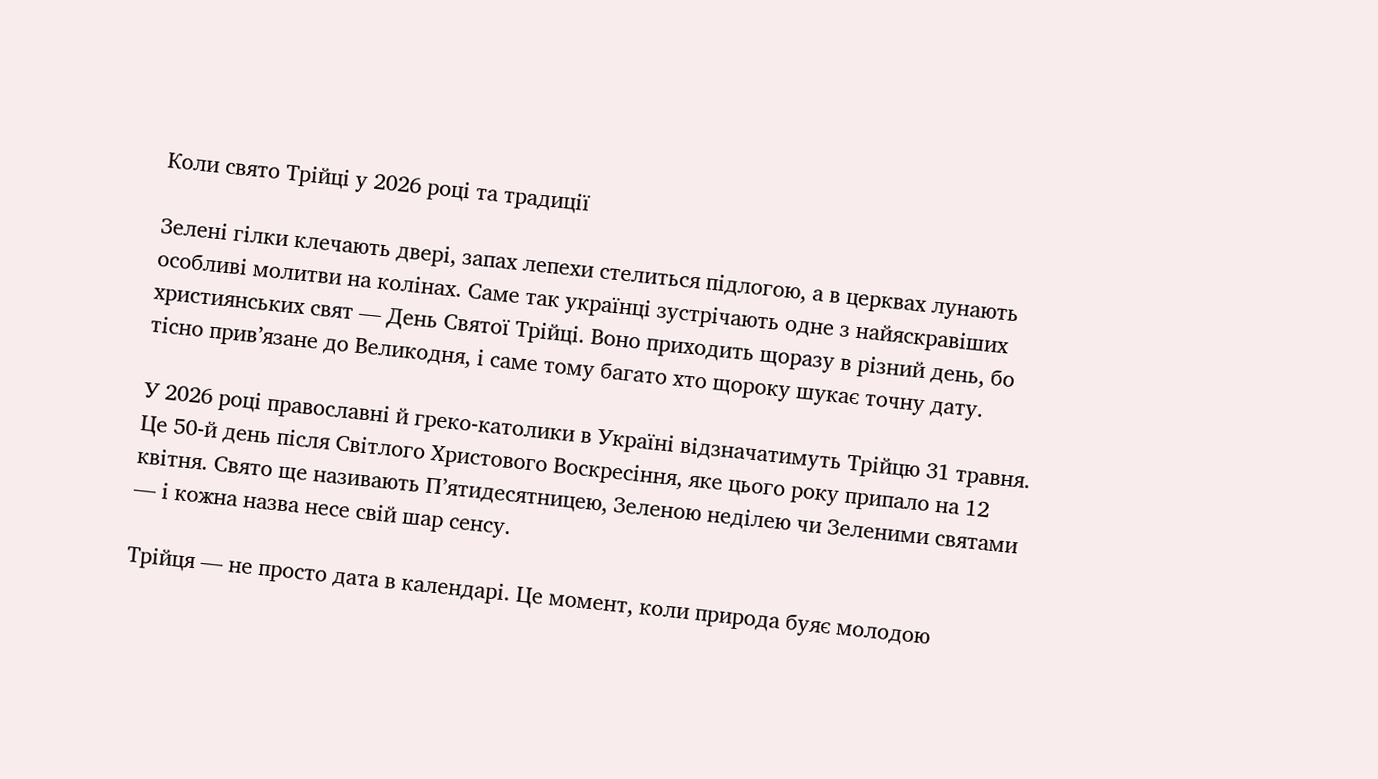Коли свято Трійці у 2026 році та традиції

Зелені гілки клечають двері, запах лепехи стелиться підлогою, а в церквах лунають особливі молитви на колінах. Саме так українці зустрічають одне з найяскравіших християнських свят — День Святої Трійці. Воно приходить щоразу в різний день, бо тісно прив’язане до Великодня, і саме тому багато хто щороку шукає точну дату.

У 2026 році православні й греко-католики в Україні відзначатимуть Трійцю 31 травня. Це 50-й день після Світлого Христового Воскресіння, яке цього року припало на 12 квітня. Свято ще називають П’ятидесятницею, Зеленою неділею чи Зеленими святами — і кожна назва несе свій шар сенсу.

Трійця — не просто дата в календарі. Це момент, коли природа буяє молодою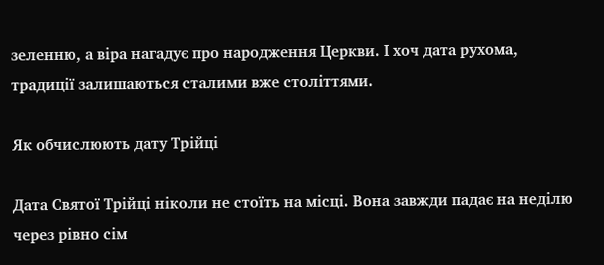зеленню, а віра нагадує про народження Церкви. І хоч дата рухома, традиції залишаються сталими вже століттями.

Як обчислюють дату Трійці

Дата Святої Трійці ніколи не стоїть на місці. Вона завжди падає на неділю через рівно сім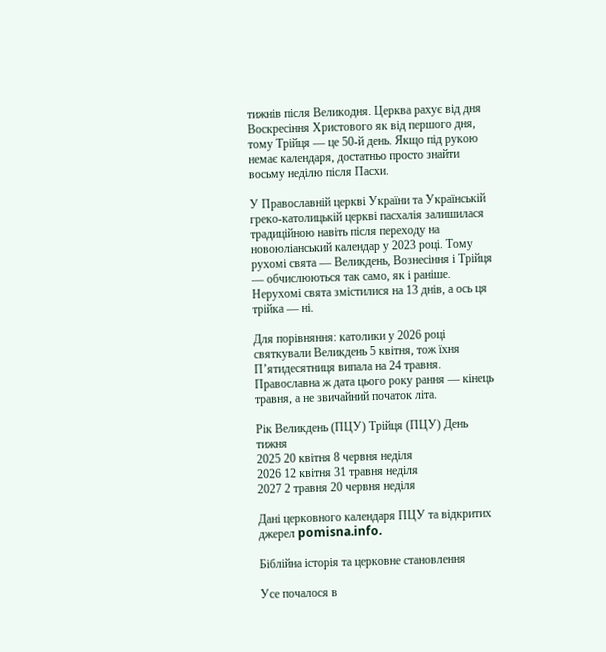тижнів після Великодня. Церква рахує від дня Воскресіння Христового як від першого дня, тому Трійця — це 50-й день. Якщо під рукою немає календаря, достатньо просто знайти восьму неділю після Пасхи.

У Православній церкві України та Українській греко-католицькій церкві пасхалія залишилася традиційною навіть після переходу на новоюліанський календар у 2023 році. Тому рухомі свята — Великдень, Вознесіння і Трійця — обчислюються так само, як і раніше. Нерухомі свята змістилися на 13 днів, а ось ця трійка — ні.

Для порівняння: католики у 2026 році святкували Великдень 5 квітня, тож їхня П’ятидесятниця випала на 24 травня. Православна ж дата цього року рання — кінець травня, а не звичайний початок літа.

Рік Великдень (ПЦУ) Трійця (ПЦУ) День тижня
2025 20 квітня 8 червня неділя
2026 12 квітня 31 травня неділя
2027 2 травня 20 червня неділя

Дані церковного календаря ПЦУ та відкритих джерел pomisna.info.

Біблійна історія та церковне становлення

Усе почалося в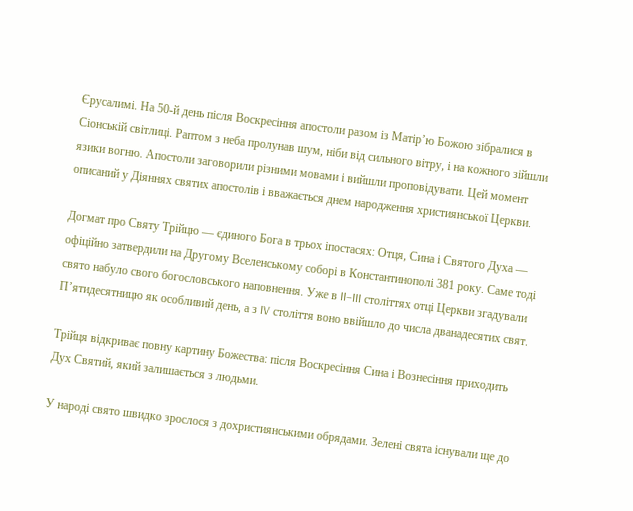Єрусалимі. На 50-й день після Воскресіння апостоли разом із Матір’ю Божою зібралися в Сіонській світлиці. Раптом з неба пролунав шум, ніби від сильного вітру, і на кожного зійшли язики вогню. Апостоли заговорили різними мовами і вийшли проповідувати. Цей момент описаний у Діяннях святих апостолів і вважається днем народження християнської Церкви.

Догмат про Святу Трійцю — єдиного Бога в трьох іпостасях: Отця, Сина і Святого Духа — офіційно затвердили на Другому Вселенському соборі в Константинополі 381 року. Саме тоді свято набуло свого богословського наповнення. Уже в II–III століттях отці Церкви згадували П’ятидесятницю як особливий день, а з IV століття воно ввійшло до числа дванадесятих свят.

Трійця відкриває повну картину Божества: після Воскресіння Сина і Вознесіння приходить Дух Святий, який залишається з людьми.

У народі свято швидко зрослося з дохристиянськими обрядами. Зелені свята існували ще до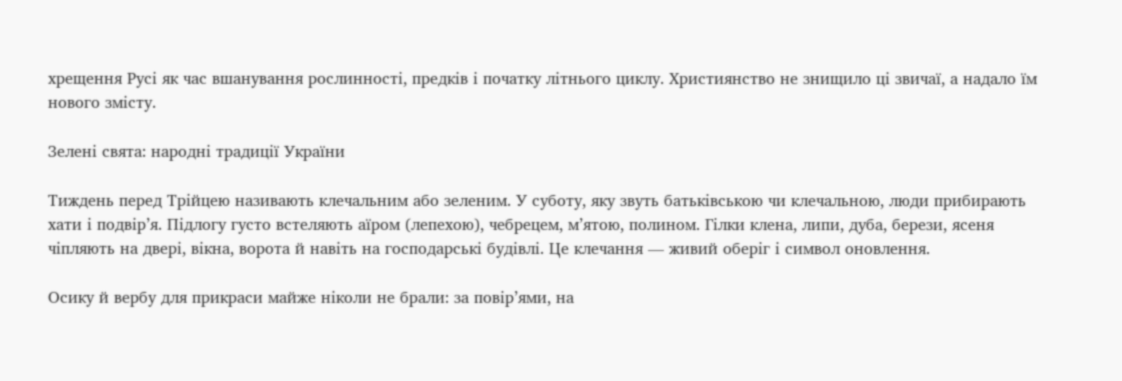хрещення Русі як час вшанування рослинності, предків і початку літнього циклу. Християнство не знищило ці звичаї, а надало їм нового змісту.

Зелені свята: народні традиції України

Тиждень перед Трійцею називають клечальним або зеленим. У суботу, яку звуть батьківською чи клечальною, люди прибирають хати і подвір’я. Підлогу густо встеляють аїром (лепехою), чебрецем, м’ятою, полином. Гілки клена, липи, дуба, берези, ясеня чіпляють на двері, вікна, ворота й навіть на господарські будівлі. Це клечання — живий оберіг і символ оновлення.

Осику й вербу для прикраси майже ніколи не брали: за повір’ями, на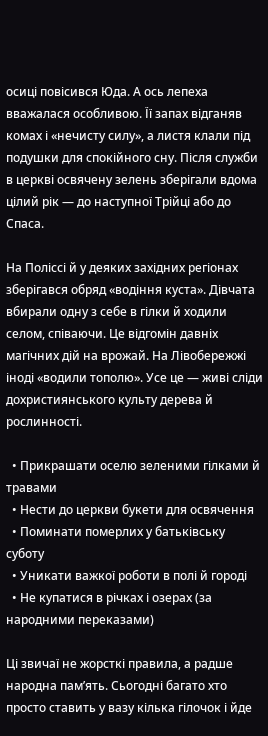осиці повісився Юда. А ось лепеха вважалася особливою. Її запах відганяв комах і «нечисту силу», а листя клали під подушки для спокійного сну. Після служби в церкві освячену зелень зберігали вдома цілий рік — до наступної Трійці або до Спаса.

На Поліссі й у деяких західних регіонах зберігався обряд «водіння куста». Дівчата вбирали одну з себе в гілки й ходили селом, співаючи. Це відгомін давніх магічних дій на врожай. На Лівобережжі іноді «водили тополю». Усе це — живі сліди дохристиянського культу дерева й рослинності.

  • Прикрашати оселю зеленими гілками й травами
  • Нести до церкви букети для освячення
  • Поминати померлих у батьківську суботу
  • Уникати важкої роботи в полі й городі
  • Не купатися в річках і озерах (за народними переказами)

Ці звичаї не жорсткі правила, а радше народна пам’ять. Сьогодні багато хто просто ставить у вазу кілька гілочок і йде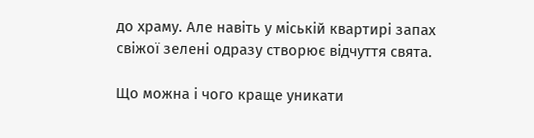до храму. Але навіть у міській квартирі запах свіжої зелені одразу створює відчуття свята.

Що можна і чого краще уникати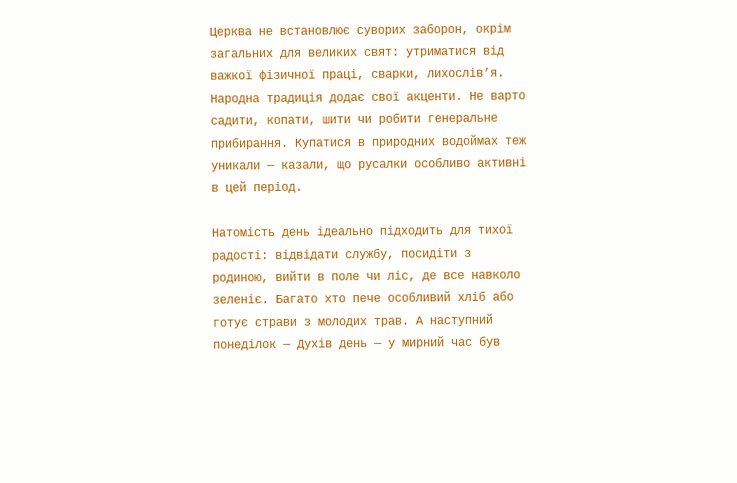Церква не встановлює суворих заборон, окрім загальних для великих свят: утриматися від важкої фізичної праці, сварки, лихослів’я. Народна традиція додає свої акценти. Не варто садити, копати, шити чи робити генеральне прибирання. Купатися в природних водоймах теж уникали — казали, що русалки особливо активні в цей період.

Натомість день ідеально підходить для тихої радості: відвідати службу, посидіти з родиною, вийти в поле чи ліс, де все навколо зеленіє. Багато хто пече особливий хліб або готує страви з молодих трав. А наступний понеділок — Духів день — у мирний час був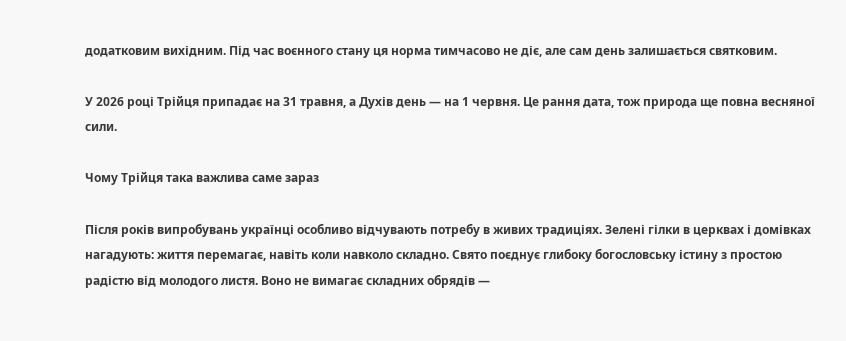додатковим вихідним. Під час воєнного стану ця норма тимчасово не діє, але сам день залишається святковим.

У 2026 році Трійця припадає на 31 травня, а Духів день — на 1 червня. Це рання дата, тож природа ще повна весняної сили.

Чому Трійця така важлива саме зараз

Після років випробувань українці особливо відчувають потребу в живих традиціях. Зелені гілки в церквах і домівках нагадують: життя перемагає, навіть коли навколо складно. Свято поєднує глибоку богословську істину з простою радістю від молодого листя. Воно не вимагає складних обрядів —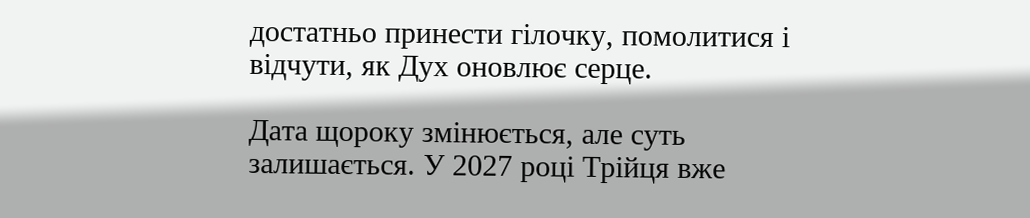достатньо принести гілочку, помолитися і відчути, як Дух оновлює серце.

Дата щороку змінюється, але суть залишається. У 2027 році Трійця вже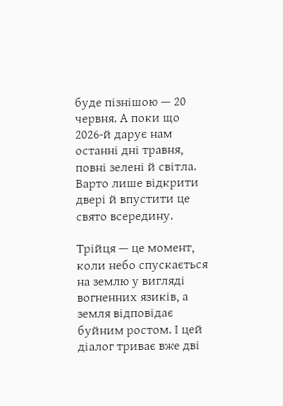буде пізнішою — 20 червня. А поки що 2026-й дарує нам останні дні травня, повні зелені й світла. Варто лише відкрити двері й впустити це свято всередину.

Трійця — це момент, коли небо спускається на землю у вигляді вогненних язиків, а земля відповідає буйним ростом. І цей діалог триває вже дві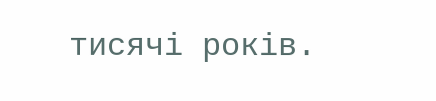тисячі років.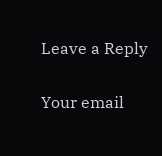Leave a Reply

Your email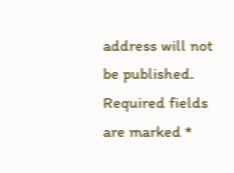address will not be published. Required fields are marked *